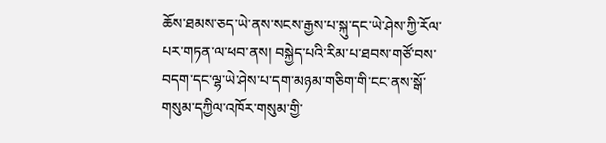ཆོས་ཐམས་ཅད་ཡེ་ནས་སངས་རྒྱས་པ་སྐུ་དང་ཡེ་ཤེས་ཀྱི་རོལ་པར་གཏན་ལ་ཕབ་ནས། བསྐྱེད་པའི་རིམ་པ་ཐབས་གཙོ་བས་བདག་དང་ལྷ་ཡེ་ཤེས་པ་དག་མཉམ་གཅིག་གི་ངང་ནས་སྒོ་གསུམ་དཀྱིལ་འཁོར་གསུམ་གྱི་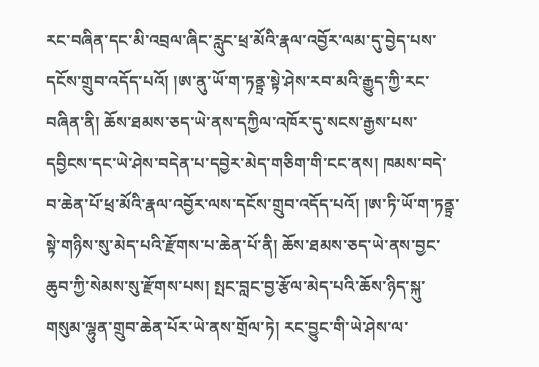རང་བཞིན་དང་མི་འབྲལ་ཞིང་རླུང་ཕྲ་མོའི་རྣལ་འབྱོར་ལམ་དུ་བྱེད་པས་དངོས་གྲུབ་འདོད་པའོ། །ཨ་ནུ་ཡོ་ག་ཏནྟྲ་སྟེ་ཤེས་རབ་མའི་རྒྱུད་ཀྱི་རང་བཞིན་ནི། ཆོས་ཐམས་ཅད་ཡེ་ནས་དཀྱིལ་འཁོར་དུ་སངས་རྒྱས་པས་དབྱིངས་དང་ཡེ་ཤེས་བདེན་པ་དབྱེར་མེད་གཅིག་གི་ངང་ནས། ཁམས་བདེ་བ་ཆེན་པོ་ཕྲ་མོའི་རྣལ་འབྱོར་ལས་དངོས་གྲུབ་འདོད་པའོ། །ཨ་ཏི་ཡོ་ག་ཏནྟྲ་སྟེ་གཉིས་སུ་མེད་པའི་རྫོགས་པ་ཆེན་པོ་ནི། ཆོས་ཐམས་ཅད་ཡེ་ནས་བྱང་ཆུབ་ཀྱི་སེམས་སུ་རྫོགས་པས། སྤང་བླང་བྱ་རྩོལ་མེད་པའི་ཆོས་ཉིད་སྐུ་གསུམ་ལྷུན་གྲུབ་ཆེན་པོར་ཡེ་ནས་གྲོལ་ཏེ། རང་བྱུང་གི་ཡེ་ཤེས་ལ་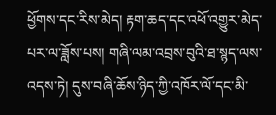ཕྱོགས་དང་རིས་མེད། རྟག་ཆད་དང་འཕོ་འགྱུར་མེད་པར་ལ་ཟློས་པས། གཞི་ལམ་འབྲས་བུའི་ཐ་སྙད་ལས་འདས་ཏེ། དུས་བཞི་ཆོས་ཉིད་ཀྱི་འཁོར་ལོ་དང་མི་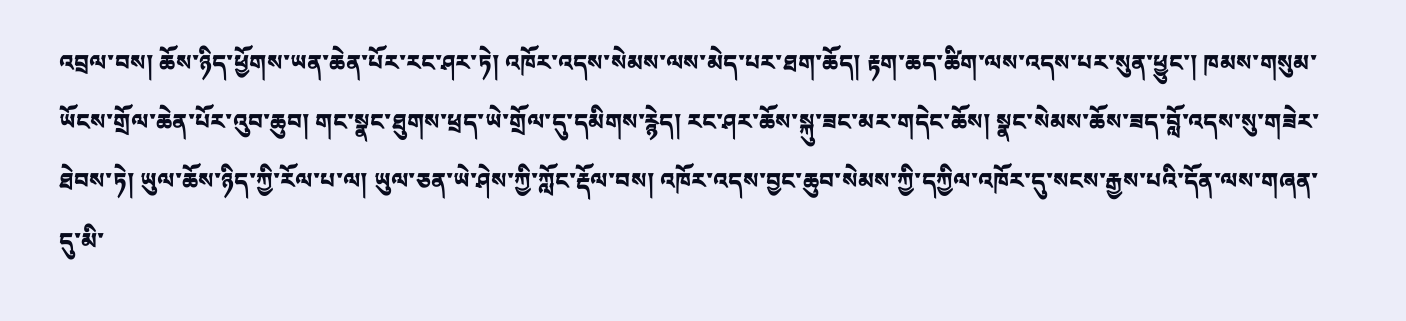འབྲལ་བས། ཆོས་ཉིད་ཕྱོགས་ཡན་ཆེན་པོར་རང་ཤར་ཏེ། འཁོར་འདས་སེམས་ལས་མེད་པར་ཐག་ཆོད། རྟག་ཆད་ཚིག་ལས་འདས་པར་སུན་ཕྱུང་། ཁམས་གསུམ་ཡོངས་གྲོལ་ཆེན་པོར་འུབ་ཆུབ། གང་སྣང་ཐུགས་ཕྲད་ཡེ་གྲོལ་དུ་དམིགས་རྙེད། རང་ཤར་ཆོས་སྐུ་ཟང་མར་གདེང་ཆོས། སྣང་སེམས་ཆོས་ཟད་བློ་འདས་སུ་གཟེར་ཐེབས་ཏེ། ཡུལ་ཆོས་ཉིད་ཀྱི་རོལ་པ་ལ། ཡུལ་ཅན་ཡེ་ཤེས་ཀྱི་ཀློང་རྡོལ་བས། འཁོར་འདས་བྱང་ཆུབ་སེམས་ཀྱི་དཀྱིལ་འཁོར་དུ་སངས་རྒྱས་པའི་དོན་ལས་གཞན་དུ་མི་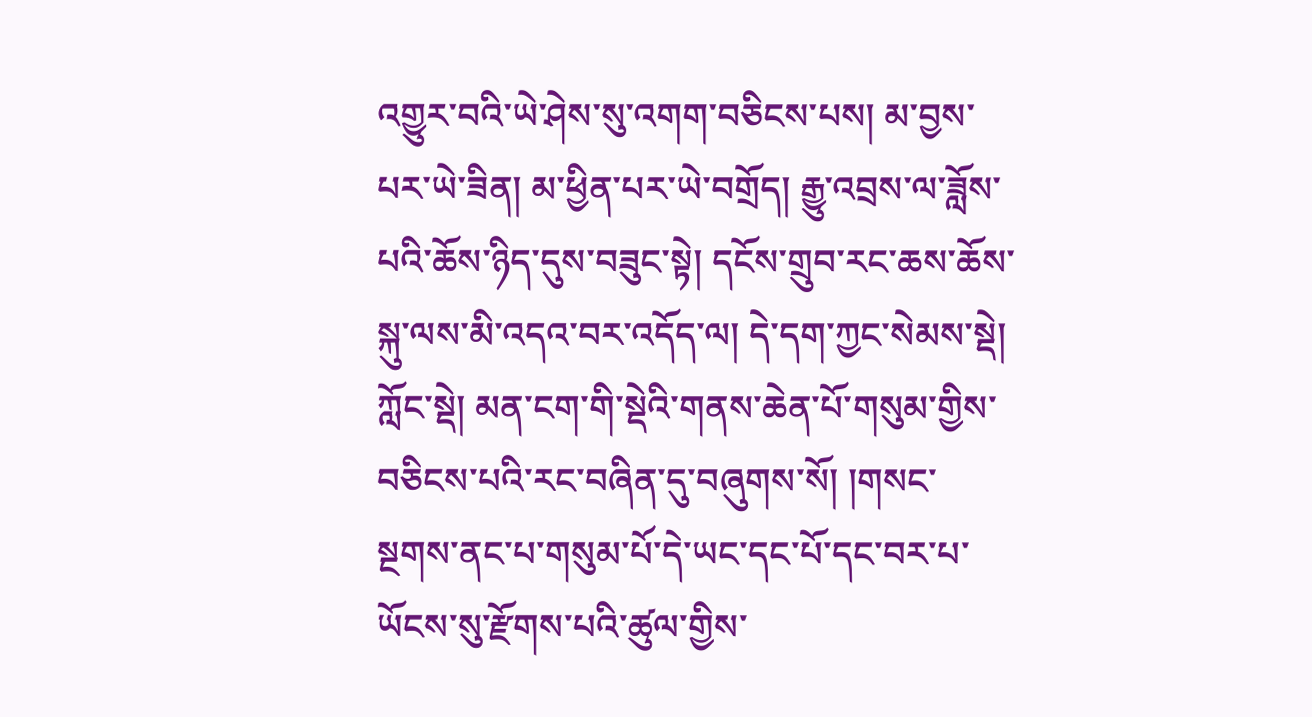འགྱུར་བའི་ཡེ་ཤེས་སུ་འགག་བཅིངས་པས། མ་བྱས་པར་ཡེ་ཟིན། མ་ཕྱིན་པར་ཡེ་བགྲོད། རྒྱུ་འབྲས་ལ་ཟློས་པའི་ཆོས་ཉིད་དུས་བཟུང་སྟེ། དངོས་གྲུབ་རང་ཆས་ཆོས་སྐུ་ལས་མི་འདའ་བར་འདོད་ལ། དེ་དག་ཀྱང་སེམས་སྡེ། ཀློང་སྡེ། མན་ངག་གི་སྡེའི་གནས་ཆེན་པོ་གསུམ་གྱིས་བཅིངས་པའི་རང་བཞིན་དུ་བཞུགས་སོ། །གསང་སྔགས་ནང་པ་གསུམ་པོ་དེ་ཡང་དང་པོ་དང་བར་པ་ཡོངས་སུ་རྫོགས་པའི་ཚུལ་གྱིས་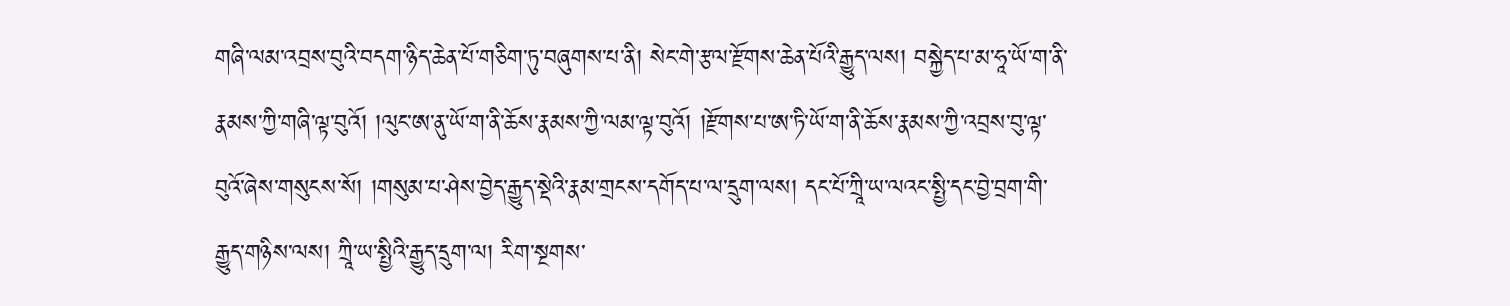གཞི་ལམ་འབྲས་བུའི་བདག་ཉིད་ཆེན་པོ་གཅིག་ཏུ་བཞུགས་པ་ནི། སེང་གེ་རྩལ་རྫོགས་ཆེན་པོའི་རྒྱུད་ལས། བསྐྱེད་པ་མ་ཧཱ་ཡོ་ག་ནི་རྣམས་ཀྱི་གཞི་ལྟ་བུའོ། །ལུང་ཨ་ནུ་ཡོ་ག་ནི་ཆོས་རྣམས་ཀྱི་ལམ་ལྟ་བུའོ། །རྫོགས་པ་ཨ་ཏི་ཡོ་ག་ནི་ཆོས་རྣམས་ཀྱི་འབྲས་བུ་ལྟ་བུའོ་ཞེས་གསུངས་སོ། །གསུམ་པ་ཤེས་བྱེད་རྒྱུད་སྡེའི་རྣམ་གྲངས་དགོད་པ་ལ་དྲུག་ལས། དང་པོ་ཀྲཱི་ཡ་ལའང་སྤྱི་དང་བྱེ་བྲག་གི་རྒྱུད་གཉིས་ལས། ཀྲཱི་ཡ་སྤྱིའི་རྒྱུད་དྲུག་ལ། རིག་སྔགས་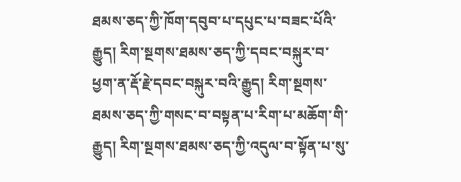ཐམས་ཅད་ཀྱི་ཁོག་དབུབ་པ་དཔུང་པ་བཟང་པོའི་རྒྱུད། རིག་སྔགས་ཐམས་ཅད་ཀྱི་དབང་བསྐུར་བ་ཕྱག་ན་རྡོ་རྗེ་དབང་བསྐུར་བའི་རྒྱུད། རིག་སྔགས་ཐམས་ཅད་ཀྱི་གསང་བ་བསྟན་པ་རིག་པ་མཆོག་གི་རྒྱུད། རིག་སྔགས་ཐམས་ཅད་ཀྱི་འདུལ་བ་སྟོན་པ་སུ་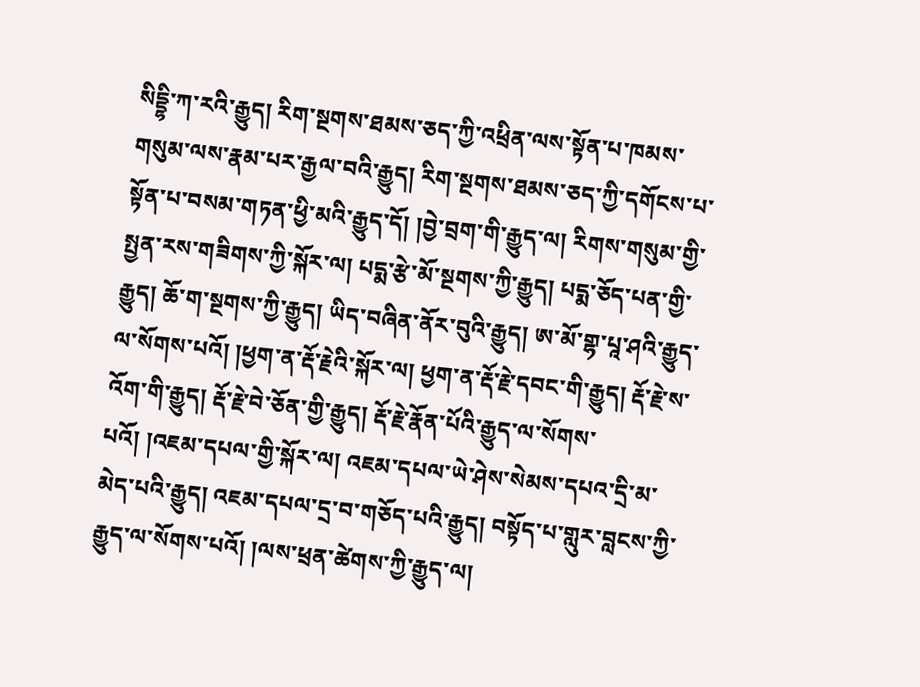སིདྡྷི་ཀ་རའི་རྒྱུད། རིག་སྔགས་ཐམས་ཅད་ཀྱི་འཕྲིན་ལས་སྟོན་པ་ཁམས་གསུམ་ལས་རྣམ་པར་རྒྱལ་བའི་རྒྱུད། རིག་སྔགས་ཐམས་ཅད་ཀྱི་དགོངས་པ་སྟོན་པ་བསམ་གཏན་ཕྱི་མའི་རྒྱུད་དོ། །བྱེ་བྲག་གི་རྒྱུད་ལ། རིགས་གསུམ་གྱི་སྤྱན་རས་གཟིགས་ཀྱི་སྐོར་ལ། པདྨ་རྩེ་མོ་སྔགས་ཀྱི་རྒྱུད། པདྨ་ཅོད་པན་གྱི་རྒྱུད། ཆོ་ག་སྔགས་ཀྱི་རྒྱུད། ཡིད་བཞིན་ནོར་བུའི་རྒྱུད། ཨ་མོ་གྷ་པཱ་ཤའི་རྒྱུད་ལ་སོགས་པའོ། །ཕྱག་ན་རྡོ་རྗེའི་སྐོར་ལ། ཕྱག་ན་རྡོ་རྗེ་དབང་གི་རྒྱུད། རྡོ་རྗེ་ས་འོག་གི་རྒྱུད། རྡོ་རྗེ་བེ་ཅོན་གྱི་རྒྱུད། རྡོ་རྗེ་རྣོན་པོའི་རྒྱུད་ལ་སོགས་པའོ། །འཇམ་དཔལ་གྱི་སྐོར་ལ། འཇམ་དཔལ་ཡེ་ཤེས་སེམས་དཔའ་དྲི་མ་མེད་པའི་རྒྱུད། འཇམ་དཔལ་དྲ་བ་གཅོད་པའི་རྒྱུད། བསྟོད་པ་གླུར་བླངས་ཀྱི་རྒྱུད་ལ་སོགས་པའོ། །ལས་ཕྲན་ཚེགས་ཀྱི་རྒྱུད་ལ།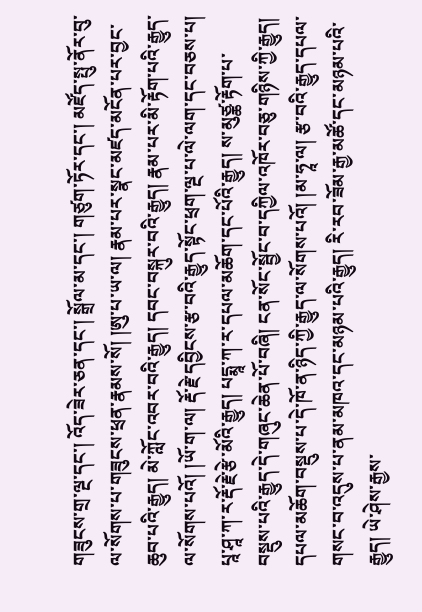གཟུངས་གྲ་ལྔ་དང་། འོད་ཟེར་ཅན་དང་། སྒྲོལ་མ་དང་། གཙུག་ཏོར་དང་། མཛོད་སྤུ་ནོར་བུ་ལ་སོགས་པ་གཟུངས་ཕྲན་རྣམས་སོ། །ཨུ་པ་ཡ་ལ། རྣམ་པར་སྣང་མཛད་མངོན་པར་བྱང་ཆུབ་པའི་རྒྱུད། མེ་ཀློང་འབར་བའི་རྒྱུད། དབང་བསྐུར་བའི་རྒྱུད། རྣམ་པར་མི་རྟོག་པའི་རྒྱུད་ལ་སོགས་པའོ། །ཡོ་ག་ལ། རྡོ་རྗེ་དབྱིངས་རྩ་བའི་རྒྱུད་སྟོང་ཕྲག་ལྔ་པ་ལེ་ལག་དང་བཅས་པ། པཱ་ཤཱ་ཀ་ར་རྡོ་རྗེ་རྩེ་མོའི་རྒྱུད། པདྨཱ་ཀ་ར་དཔལ་མཆོག་དང་པོའི་རྒྱུད། ས་མུཙྪ་རྟོག་པ་བསྡུས་པའི་རྒྱུད་དེ་གཞུང་ཆེན་པོ་བཞི། ངན་སོང་སྦྱོང་བ་དཀྱིལ་འཁོར་བཅུ་གཉིས་ཀྱི་རྒྱུད། དཔལ་མཆོག་བསྡུས་པ་དེ་ཁོ་ན་ཉིད་ཀྱི་རྒྱུད་ལ་སོགས་པའོ། །མ་ཧཱ་ལ། རྩ་བའི་རྒྱུད་དཔལ་གསང་བ་འདུས་པ་ནམ་མཁའ་དང་མཉམ་པའི་རྒྱུད། རི་རབ་ཟོམ་རྒྱ་མཚོ་དང་མཉམ་པའི་རྒྱུད། ཡེ་ཤེས་རྒྱས་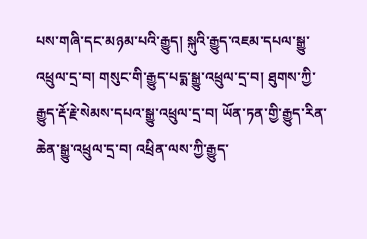པས་གཞི་དང་མཉམ་པའི་རྒྱུད། སྐུའི་རྒྱུད་འཇམ་དཔལ་སྒྱུ་འཕྲུལ་དྲ་བ། གསུང་གི་རྒྱུད་པདྨ་སྒྱུ་འཕྲུལ་དྲ་བ། ཐུགས་ཀྱི་རྒྱུད་རྡོ་རྗེ་སེམས་དཔའ་སྒྱུ་འཕྲུལ་དྲ་བ། ཡོན་ཏན་གྱི་རྒྱུད་རིན་ཆེན་སྒྱུ་འཕྲུལ་དྲ་བ། འཕྲིན་ལས་ཀྱི་རྒྱུད་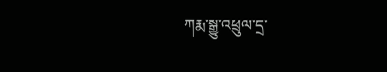ཀརྨ་སྒྱུ་འཕྲུལ་དྲ་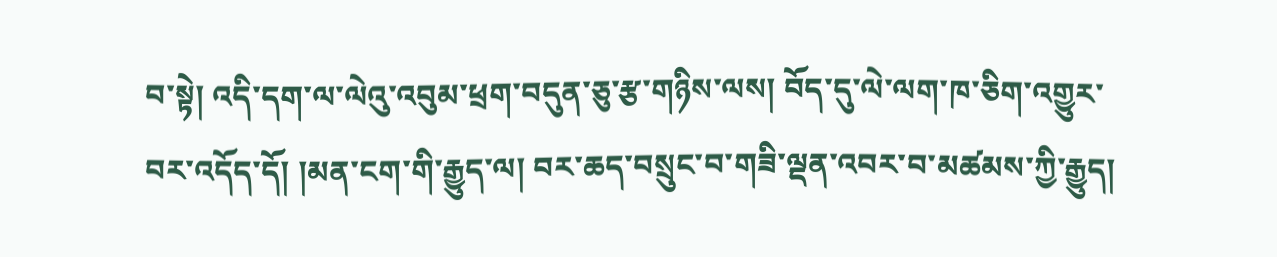བ་སྟེ། འདི་དག་ལ་ལེའུ་འབུམ་ཕྲག་བདུན་ཅུ་རྩ་གཉིས་ལས། བོད་དུ་ལེ་ལག་ཁ་ཅིག་འགྱུར་བར་འདོད་དོ། །མན་ངག་གི་རྒྱུད་ལ། བར་ཆད་བསྲུང་བ་གཟི་ལྡན་འབར་བ་མཚམས་ཀྱི་རྒྱུད།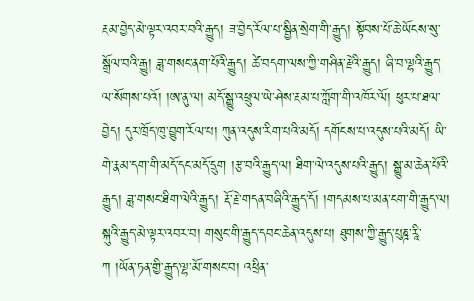རྔམ་བྱེད་མེ་ལྟར་འབར་བའི་རྒྱུད། ཟ་བྱེད་རོལ་པ་སྦྱིན་སྲེག་གི་རྒྱུད། སྟོབས་པོ་ཆེ་ཡོངས་སུ་སྒྲོལ་བའི་རྒྱུ། ཟླ་གསང་ནག་པོའི་རྒྱུད། ཚེ་བདག་ལས་ཀྱི་གཤིན་རྗེའི་རྒྱུད། ཞི་བ་ལྷའི་རྒྱུད་ལ་སོགས་པའོ། །ཨ་ནུ་ལ། མདོ་སྒྱུ་འཕྲུལ་ཡེ་ཤེས་རྔམ་པ་ཀློག་གི་འཁོར་ལོ། ཕུར་པ་ཐལ་བྱེད། དུར་ཁྲོད་ཁུ་བྱུག་རོལ་པ། ཀུན་འདུས་རིག་པའི་མདོ། དགོངས་པ་འདུས་པའི་མདོ། ཡི་གེ་རྣམ་དག་གི་མདོ་དང་མདོ་དྲུག །རྩ་བའི་རྒྱུད་ལ། ཐིག་ལེ་འདུས་པའི་རྒྱུད། སྒྱུ་མ་ཆེན་པོའི་རྒྱུད། ཟླ་གསང་ཐིག་ལེའི་རྒྱུད། རྡོ་རྗེ་གདན་བཞིའི་རྒྱུད་དོ། །གདམས་པ་མན་ངག་གི་རྒྱུད་ལ། སྐུའི་རྒྱུད་མེ་ལྟར་འབར་བ། གསུང་གི་རྒྱུད་དབང་ཆེན་འདུས་པ། ཐུགས་ཀྱི་རྒྱུད་པུཎྜ་རཱི་ཀ །ཡོན་ཏན་གྱི་རྒྱུད་ལྷ་མོ་གསང་བ། འཕྲིན་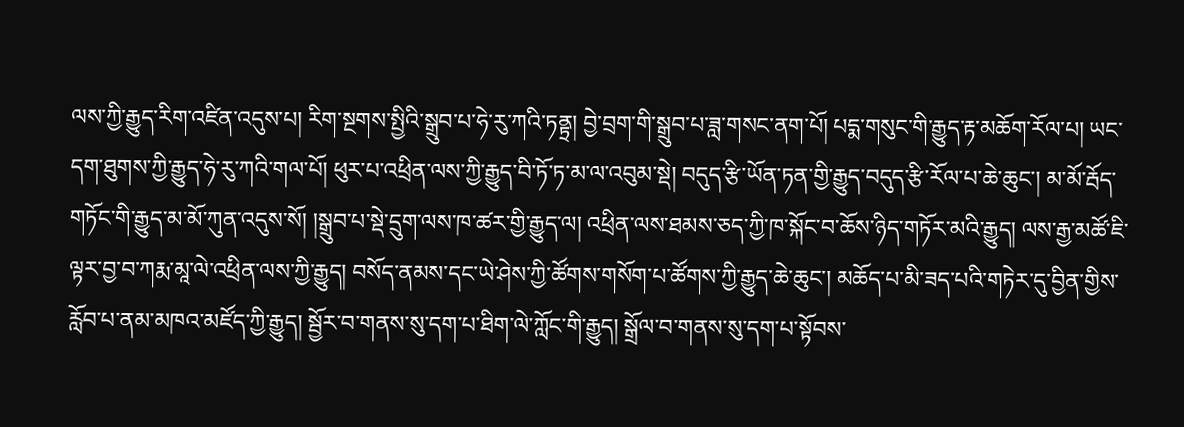ལས་ཀྱི་རྒྱུད་རིག་འཛིན་འདུས་པ། རིག་སྔགས་སྤྱིའི་སྒྲུབ་པ་ཧེ་རུ་ཀའི་ཏནྟྲ། བྱེ་བྲག་གི་སྒྲུབ་པ་ཟླ་གསང་ནག་པོ། པདྨ་གསུང་གི་རྒྱུད་རྟ་མཆོག་རོལ་པ། ཡང་དག་ཐུགས་ཀྱི་རྒྱུད་ཧེ་རུ་ཀའི་གལ་པོ། ཕུར་པ་འཕྲིན་ལས་ཀྱི་རྒྱུད་བི་ཏོ་ཏ་མ་ལ་འབུམ་སྡེ། བདུད་རྩི་ཡོན་ཏན་གྱི་རྒྱུད་བདུད་རྩི་རོལ་པ་ཆེ་ཆུང་། མ་མོ་རྦོད་གཏོང་གི་རྒྱུད་མ་མོ་ཀུན་འདུས་སོ། །སྒྲུབ་པ་སྡེ་དྲུག་ལས་ཁ་ཚར་གྱི་རྒྱུད་ལ། འཕྲིན་ལས་ཐམས་ཅད་ཀྱི་ཁ་སྐོང་བ་ཆོས་ཉིད་གཏོར་མའི་རྒྱུད། ལས་རྒྱ་མཚོ་ཇི་ལྟར་བྱ་བ་ཀརྨ་མཱ་ལེ་འཕྲིན་ལས་ཀྱི་རྒྱུད། བསོད་ནམས་དང་ཡེ་ཤེས་ཀྱི་ཚོགས་གསོག་པ་ཚོགས་ཀྱི་རྒྱུད་ཆེ་ཆུང་། མཆོད་པ་མི་ཟད་པའི་གཏེར་དུ་བྱིན་གྱིས་རློབ་པ་ནམ་མཁའ་མཛོད་ཀྱི་རྒྱུད། སྦྱོར་བ་གནས་སུ་དག་པ་ཐིག་ལེ་ཀློང་གི་རྒྱུད། སྒྲོལ་བ་གནས་སུ་དག་པ་སྟོབས་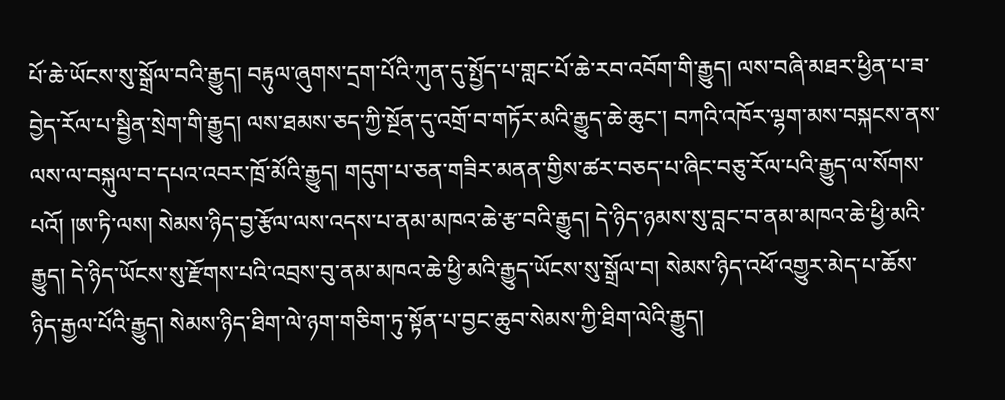པོ་ཆེ་ཡོངས་སུ་སྒྲོལ་བའི་རྒྱུད། བརྟུལ་ཞུགས་དྲག་པོའི་ཀུན་དུ་སྤྱོད་པ་གླང་པོ་ཆེ་རབ་འབོག་གི་རྒྱུད། ལས་བཞི་མཐར་ཕྱིན་པ་ཟ་བྱེད་རོལ་པ་སྦྱིན་སྲེག་གི་རྒྱུད། ལས་ཐམས་ཅད་ཀྱི་སྔོན་དུ་འགྲོ་བ་གཏོར་མའི་རྒྱུད་ཆེ་ཆུང་། བཀའི་འཁོར་ལྷག་མས་བསྐངས་ནས་ལས་ལ་བསྐུལ་བ་དཔའ་འབར་ཁྲོ་མོའི་རྒྱུད། གདུག་པ་ཅན་གཟིར་མནན་གྱིས་ཚར་བཅད་པ་ཞིང་བཅུ་རོལ་པའི་རྒྱུད་ལ་སོགས་པའོ། །ཨ་ཏི་ལས། སེམས་ཉིད་བྱ་རྩོལ་ལས་འདས་པ་ནམ་མཁའ་ཆེ་རྩ་བའི་རྒྱུད། དེ་ཉིད་ཉམས་སུ་བླང་བ་ནམ་མཁའ་ཆེ་ཕྱི་མའི་རྒྱུད། དེ་ཉིད་ཡོངས་སུ་རྫོགས་པའི་འབྲས་བུ་ནམ་མཁའ་ཆེ་ཕྱི་མའི་རྒྱུད་ཡོངས་སུ་སྒྲོལ་བ། སེམས་ཉིད་འཕོ་འགྱུར་མེད་པ་ཆོས་ཉིད་རྒྱལ་པོའི་རྒྱུད། སེམས་ཉིད་ཐིག་ལེ་ཉག་གཅིག་ཏུ་སྟོན་པ་བྱང་ཆུབ་སེམས་ཀྱི་ཐིག་ལེའི་རྒྱུད།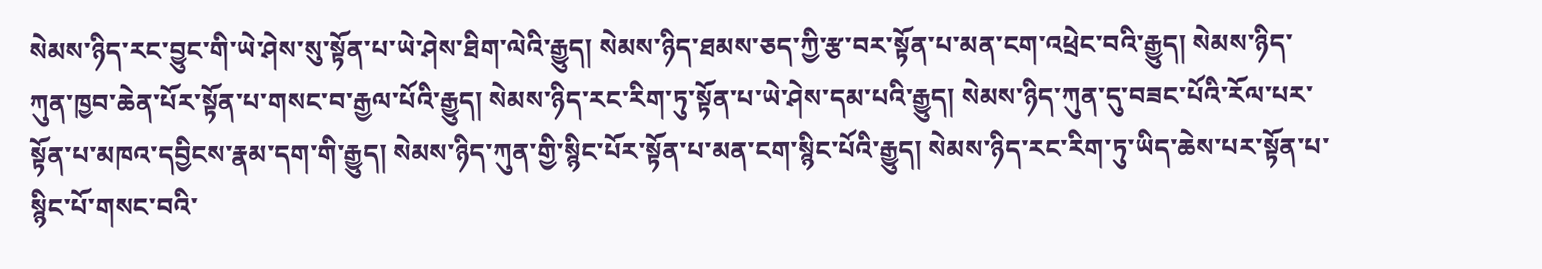སེམས་ཉིད་རང་བྱུང་གི་ཡེ་ཤེས་སུ་སྟོན་པ་ཡེ་ཤེས་ཐིག་ལེའི་རྒྱུད། སེམས་ཉིད་ཐམས་ཅད་ཀྱི་རྩ་བར་སྟོན་པ་མན་ངག་འཕྲེང་བའི་རྒྱུད། སེམས་ཉིད་ཀུན་ཁྱབ་ཆེན་པོར་སྟོན་པ་གསང་བ་རྒྱལ་པོའི་རྒྱུད། སེམས་ཉིད་རང་རིག་ཏུ་སྟོན་པ་ཡེ་ཤེས་དམ་པའི་རྒྱུད། སེམས་ཉིད་ཀུན་དུ་བཟང་པོའི་རོལ་པར་སྟོན་པ་མཁའ་དབྱིངས་རྣམ་དག་གི་རྒྱུད། སེམས་ཉིད་ཀུན་གྱི་སྙིང་པོར་སྟོན་པ་མན་ངག་སྙིང་པོའི་རྒྱུད། སེམས་ཉིད་རང་རིག་ཏུ་ཡིད་ཆེས་པར་སྟོན་པ་སྙིང་པོ་གསང་བའི་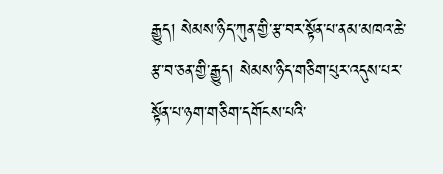རྒྱུད། སེམས་ཉིད་ཀུན་གྱི་རྩ་བར་སྟོན་པ་ནམ་མཁའ་ཆེ་རྩ་བ་ཅན་གྱི་རྒྱུད། སེམས་ཉིད་གཅིག་པུར་འདུས་པར་སྟོན་པ་ཉག་གཅིག་དགོངས་པའི་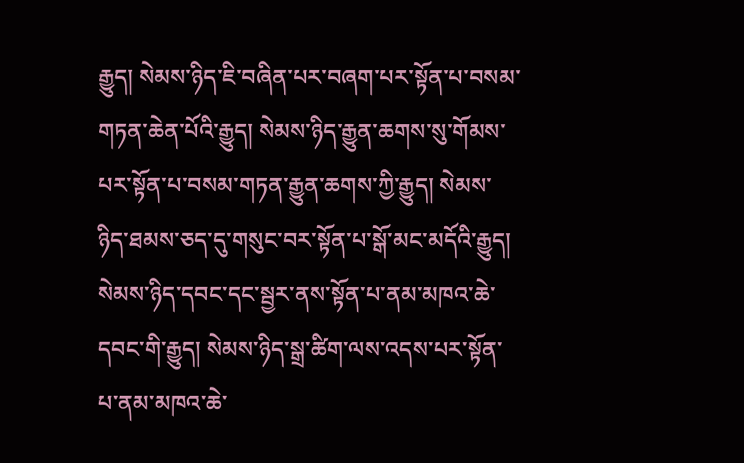རྒྱུད། སེམས་ཉིད་ཇི་བཞིན་པར་བཞག་པར་སྟོན་པ་བསམ་གཏན་ཆེན་པོའི་རྒྱུད། སེམས་ཉིད་རྒྱུན་ཆགས་སུ་གོམས་པར་སྟོན་པ་བསམ་གཏན་རྒྱུན་ཆགས་ཀྱི་རྒྱུད། སེམས་ཉིད་ཐམས་ཅད་དུ་གསུང་བར་སྟོན་པ་སྒོ་མང་མདོའི་རྒྱུད། སེམས་ཉིད་དབང་དང་སྦྱར་ནས་སྟོན་པ་ནམ་མཁའ་ཆེ་དབང་གི་རྒྱུད། སེམས་ཉིད་སྒྲ་ཚིག་ལས་འདས་པར་སྟོན་པ་ནམ་མཁའ་ཆེ་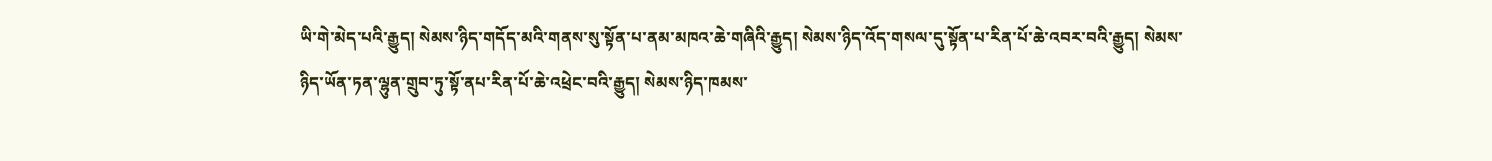ཡི་གེ་མེད་པའི་རྒྱུད། སེམས་ཉིད་གདོད་མའི་གནས་སུ་སྟོན་པ་ནམ་མཁའ་ཆེ་གཞིའི་རྒྱུད། སེམས་ཉིད་འོད་གསལ་དུ་སྟོན་པ་རིན་པོ་ཆེ་འབར་བའི་རྒྱུད། སེམས་ཉིད་ཡོན་ཏན་ལྷུན་གྲུབ་ཏུ་སྟོ་ནཔ་རིན་པོ་ཆེ་འཕྲེང་བའི་རྒྱུད། སེམས་ཉིད་ཁམས་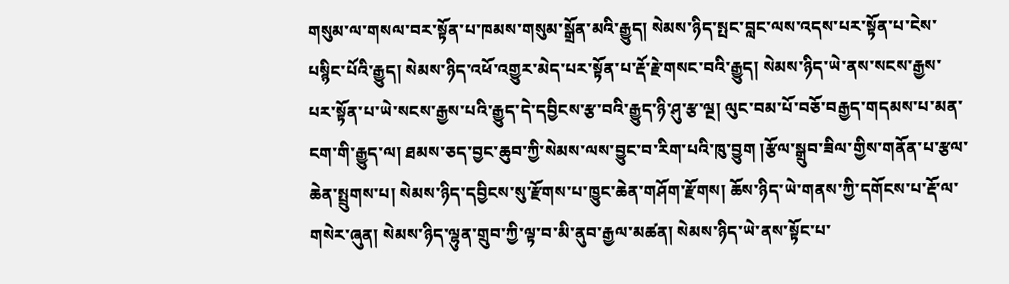གསུམ་ལ་གསལ་བར་སྟོན་པ་ཁམས་གསུམ་སྒྲོན་མའི་རྒྱུད། སེམས་ཉིད་སྤང་བླང་ལས་འདས་པར་སྟོན་པ་ངེས་པསྙིང་པོའི་རྒྱུད། སེམས་ཉིད་འཕོ་འགྱུར་མེད་པར་སྟོན་པ་རྡོ་རྗེ་གསང་བའི་རྒྱུད། སེམས་ཉིད་ཡེ་ནས་སངས་རྒྱས་པར་སྟོན་པ་ཡེ་སངས་རྒྱས་པའི་རྒྱུད་དེ་དབྱིངས་རྩ་བའི་རྒྱུད་ཉི་ཤུ་རྩ་ལྔ། ལུང་བམ་པོ་བཅོ་བརྒྱད་གདམས་པ་མན་ངག་གི་རྒྱུད་ལ། ཐམས་ཅད་བྱང་ཆུབ་ཀྱི་སེམས་ལས་བྱུང་བ་རིག་པའི་ཁུ་བྱུག །རྩོལ་སྒྲུབ་ཟིལ་གྱིས་གནོན་པ་རྩལ་ཆེན་སྤྲུགས་པ། སེམས་ཉིད་དབྱིངས་སུ་རྫོགས་པ་ཁྱུང་ཆེན་གཤོག་རྫོགས། ཆོས་ཉིད་ཡེ་གནས་ཀྱི་དགོངས་པ་རྡོ་ལ་གསེར་ཞུན། སེམས་ཉིད་ལྷུན་གྲུབ་ཀྱི་ལྟ་བ་མི་ནུབ་རྒྱལ་མཚན། སེམས་ཉིད་ཡེ་ནས་སྟོང་པ་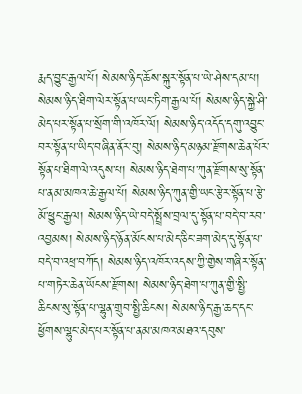རྨད་བྱུང་རྒྱལ་པོ། སེམས་ཉིད་ཆོས་སྐུར་སྟོན་པ་ཡེ་ཤེས་དམ་པ། སེམས་ཉིད་ཐིག་ལེར་སྟོན་པ་ཡང་ཏིག་རྒྱལ་པོ། སེམས་ཉིད་སྐྱེ་ཤི་མེད་པར་སྟོན་པ་སྲོག་གི་འཁོར་ལོ། སེམས་ཉིད་འདོད་དགུ་འབྱུང་བར་སྟོན་པ་ཡིད་བཞིན་ནོར་བུ། སེམས་ཉིད་མཉམ་རྫོགས་ཆེན་པོར་སྟོན་པ་ཐིག་ལེ་འདུས་པ། སེམས་ཉིད་ཐེག་པ་ཀུན་རྫོགས་སུ་སྟོན་པ་ནམ་མཁའ་ཆེ་རྒྱལ་པོ། སེམས་ཉིད་ཀུན་གྱི་ཡང་རྩེར་སྟོན་པ་རྩེ་མོ་ཕྱུང་རྒྱལ། སེམས་ཉིད་ཡེ་བདེ་སྤྲོས་བྲལ་དུ་སྟོན་པ་བདེ་བ་རབ་འབྱམས། སེམས་ཉིད་ཉོན་མོངས་པ་མེད་ཅིང་ཟག་མེད་དུ་སྟོན་པ་བདེ་བ་འཕྲ་བཀོད། སེམས་ཉིད་འཁོར་འདས་ཀྱི་གྱེས་གཞིར་སྟོན་པ་གཏེར་ཆེན་ཡོངས་རྫོགས། སེམས་ཉིད་ཐེག་པ་ཀུན་གྱི་སྤྱི་ཆིངས་སུ་སྟོན་པ་ལྷུན་གྲུབ་སྤྱི་ཆིངས། སེམས་ཉིད་རྒྱ་ཆད་དང་ཕྱོགས་ལྷུང་མེད་པར་སྟོན་པ་ནམ་མཁའ་མཐའ་དབུས་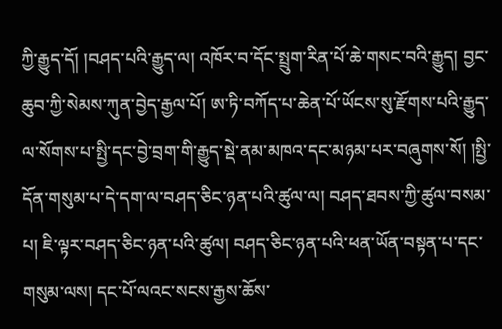ཀྱི་རྒྱུད་དོ། །བཤད་པའི་རྒྱུད་ལ། འཁོར་བ་དོང་སྤྲུག་རིན་པོ་ཆེ་གསང་བའི་རྒྱུད། བྱང་ཆུབ་ཀྱི་སེམས་ཀུན་བྱེད་རྒྱལ་པོ། ཨ་ཏི་བཀོད་པ་ཆེན་པོ་ཡོངས་སུ་རྫོགས་པའི་རྒྱུད་ལ་སོགས་པ་སྤྱི་དང་བྱེ་བྲག་གི་རྒྱུད་སྡེ་ནམ་མཁའ་དང་མཉམ་པར་བཞུགས་སོ། །སྤྱི་དོན་གསུམ་པ་དེ་དག་ལ་བཤད་ཅིང་ཉན་པའི་ཚུལ་ལ། བཤད་ཐབས་ཀྱི་ཚུལ་བསམ་པ། ཇི་ལྟར་བཤད་ཅིང་ཉན་པའི་ཚུལ། བཤད་ཅིང་ཉན་པའི་ཕན་ཡོན་བསྟན་པ་དང་གསུམ་ལས། དང་པོ་ལའང་སངས་རྒྱས་ཆོས་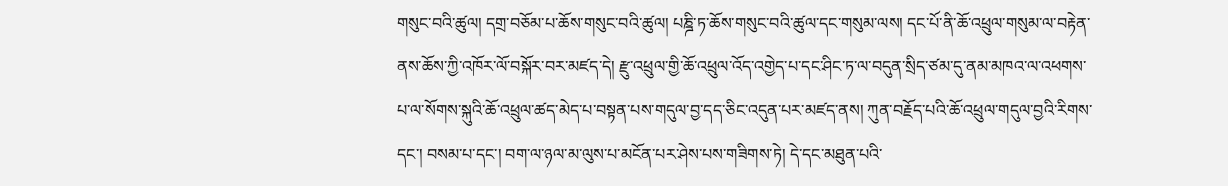གསུང་བའི་ཚུལ། དགྲ་བཅོམ་པ་ཆོས་གསུང་བའི་ཚུལ། པཎྜི་ཏ་ཆོས་གསུང་བའི་ཚུལ་དང་གསུམ་ལས། དང་པོ་ནི་ཆོ་འཕྲུལ་གསུམ་ལ་བརྟེན་ནས་ཆོས་ཀྱི་འཁོར་ལོ་བསྐོར་བར་མཛད་དེ། རྫུ་འཕྲུལ་གྱི་ཆོ་འཕྲུལ་འོད་འགྱེད་པ་དང་ཤིང་ཏ་ལ་བདུན་སྲིད་ཙམ་དུ་ནམ་མཁའ་ལ་འཕགས་པ་ལ་སོགས་སྐུའི་ཆོ་འཕྲུལ་ཚད་མེད་པ་བསྟན་པས་གདུལ་བྱ་དད་ཅིང་འདུན་པར་མཛད་ནས། ཀུན་བརྗོད་པའི་ཆོ་འཕྲུལ་གདུལ་བྱའི་རིགས་དང་། བསམ་པ་དང་། བག་ལ་ཉལ་མ་ལུས་པ་མངོན་པར་ཤེས་པས་གཟིགས་ཏེ། དེ་དང་མཐུན་པའི་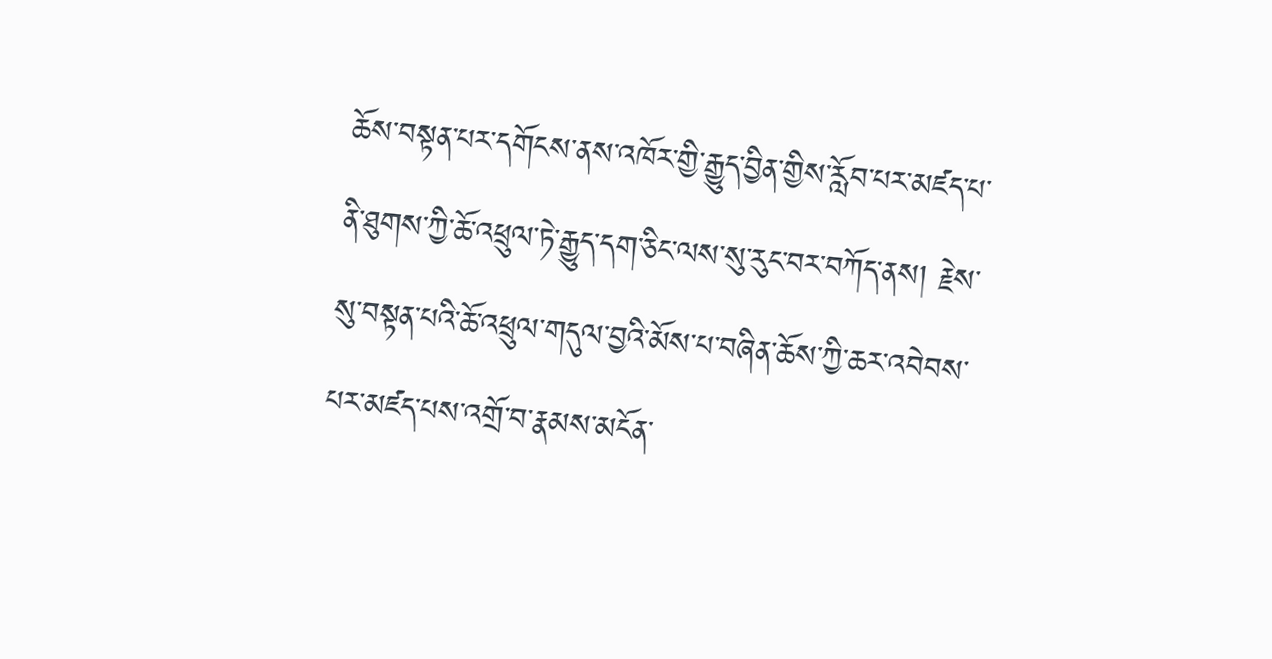ཆོས་བསྟན་པར་དགོངས་ནས་འཁོར་གྱི་རྒྱུད་བྱིན་གྱིས་རློབ་པར་མཛད་པ་ནི་ཐུགས་ཀྱི་ཆོ་འཕྲུལ་ཏེ་རྒྱུད་དག་ཅིང་ལས་སུ་རུང་བར་བཀོད་ནས། རྗེས་སུ་བསྟན་པའི་ཆོ་འཕྲུལ་གདུལ་བྱའི་མོས་པ་བཞིན་ཆོས་ཀྱི་ཆར་འབེབས་པར་མཛད་པས་འགྲོ་བ་རྣམས་མངོན་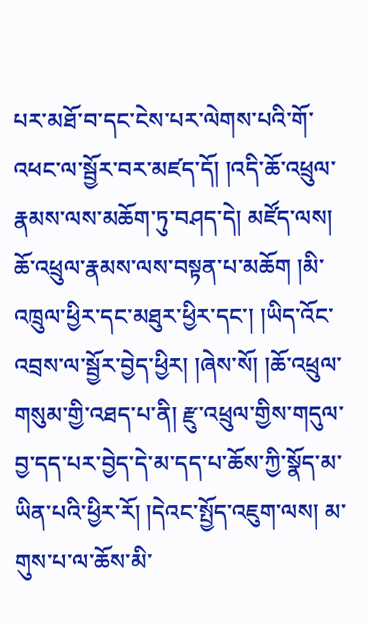པར་མཐོ་བ་དང་ངེས་པར་ལེགས་པའི་གོ་འཕང་ལ་སྦྱོར་བར་མཛད་དོ། །འདི་ཆོ་འཕྲུལ་རྣམས་ལས་མཆོག་ཏུ་བཤད་དེ། མཛོད་ལས། ཆོ་འཕྲུལ་རྣམས་ལས་བསྟན་པ་མཆོག །མི་འཁྲུལ་ཕྱིར་དང་མཐུར་ཕྱིར་དང་། །ཡིད་འོང་འབྲས་ལ་སྦྱོར་བྱེད་ཕྱིར། །ཞེས་སོ། །ཆོ་འཕྲུལ་གསུམ་གྱི་འཐད་པ་ནི། རྫུ་འཕྲུལ་གྱིས་གདུལ་བྱ་དད་པར་བྱེད་དེ་མ་དད་པ་ཆོས་ཀྱི་སྣོད་མ་ཡིན་པའི་ཕྱིར་རོ། །དེའང་སྤྱོད་འཇུག་ལས། མ་གུས་པ་ལ་ཆོས་མི་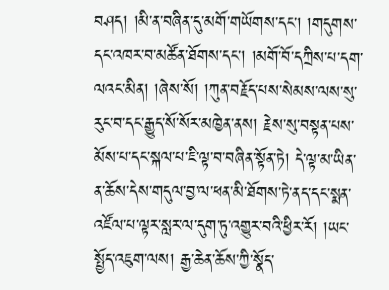བཤད། །མི་ན་བཞིན་དུ་མགོ་གཡོགས་དང་། །གདུགས་དང་འཁར་བ་མཚོན་ཐོགས་དང་། །མགོ་བོ་དཀྲིས་པ་དག་ལའང་མིན། །ཞེས་སོ། །ཀུན་བརྗོད་པས་སེམས་ལས་སུ་རུང་བ་དང་རྒྱུད་སོ་སོར་མཁྱེན་ནས། རྗེས་སུ་བསྟན་པས་མོས་པ་དང་སྐལ་པ་ཇི་ལྟ་བ་བཞིན་སྟོན་ཏེ། དེ་ལྟ་མ་ཡིན་ན་ཆོས་དེས་གདུལ་བྱ་ལ་ཕན་མི་ཐོགས་ཏེ་ནད་དང་སྨན་འཛོལ་པ་ལྟར་སླར་ལ་དུག་ཏུ་འགྱུར་བའི་ཕྱིར་རོ། །ཡང་སྤྱོད་འཇུག་ལས། རྒྱ་ཆེན་ཆོས་ཀྱི་སྣོད་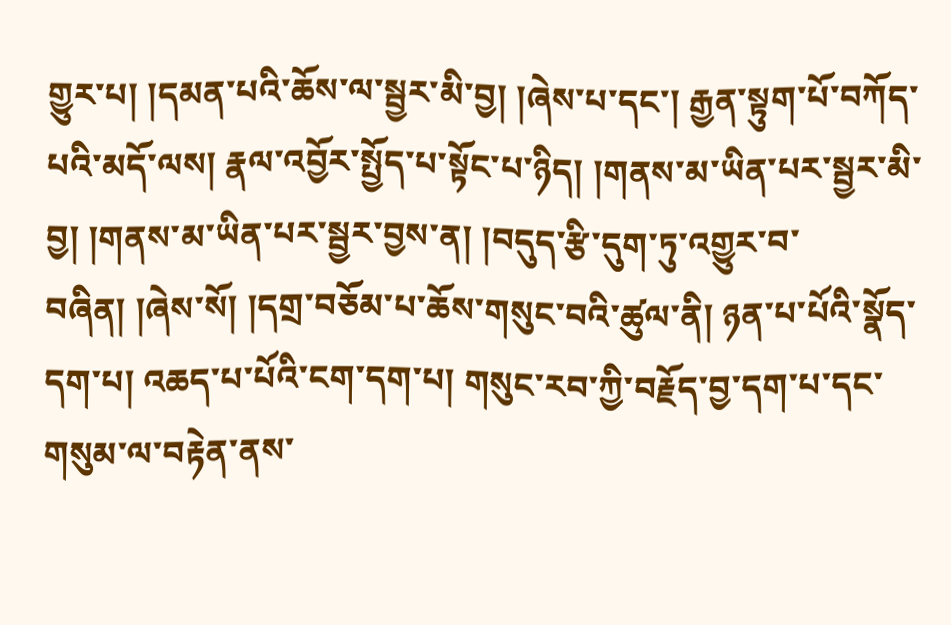གྱུར་པ། །དམན་པའི་ཆོས་ལ་སྦྱར་མི་བྱ། །ཞེས་པ་དང་། རྒྱན་སྟུག་པོ་བཀོད་པའི་མདོ་ལས། རྣལ་འབྱོར་སྤྱོད་པ་སྟོང་པ་ཉིད། །གནས་མ་ཡིན་པར་སྦྱར་མི་བྱ། །གནས་མ་ཡིན་པར་སྦྱར་བྱས་ན། །བདུད་རྩི་དུག་ཏུ་འགྱུར་བ་བཞིན། །ཞེས་སོ། །དགྲ་བཅོམ་པ་ཆོས་གསུང་བའི་ཚུལ་ནི། ཉན་པ་པོའི་སྣོད་དག་པ། འཆད་པ་པོའི་ངག་དག་པ། གསུང་རབ་ཀྱི་བརྗོད་བྱ་དག་པ་དང་གསུམ་ལ་བརྟེན་ནས་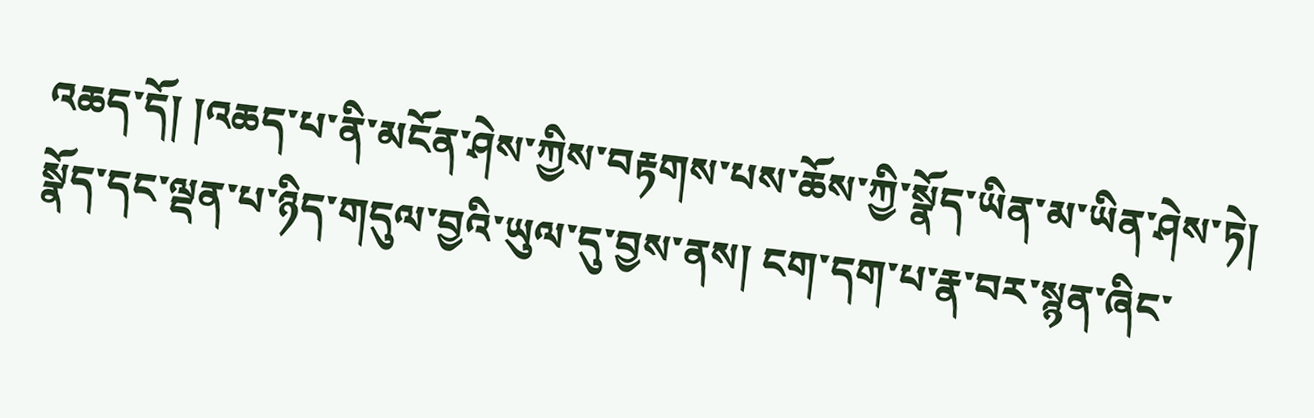འཆད་དོ། །འཆད་པ་ནི་མངོན་ཤེས་ཀྱིས་བརྟགས་པས་ཆོས་ཀྱི་སྣོད་ཡིན་མ་ཡིན་ཤེས་ཏེ། སྣོད་དང་ལྡན་པ་ཉིད་གདུལ་བྱའི་ཡུལ་དུ་བྱས་ནས། ངག་དག་པ་རྣ་བར་སྙན་ཞིང་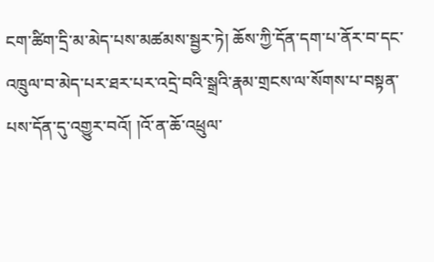ངག་ཚིག་དྲི་མ་མེད་པས་མཚམས་སྦྱར་ཏེ། ཆོས་ཀྱི་དོན་དག་པ་ནོར་བ་དང་འཁྲུལ་བ་མེད་པར་ཐར་པར་འདྲེ་བའི་སྒྲའི་རྣམ་གྲངས་ལ་སོགས་པ་བསྟན་པས་དོན་དུ་འགྱུར་བའོ། །འོ་ན་ཆོ་འཕྲུལ་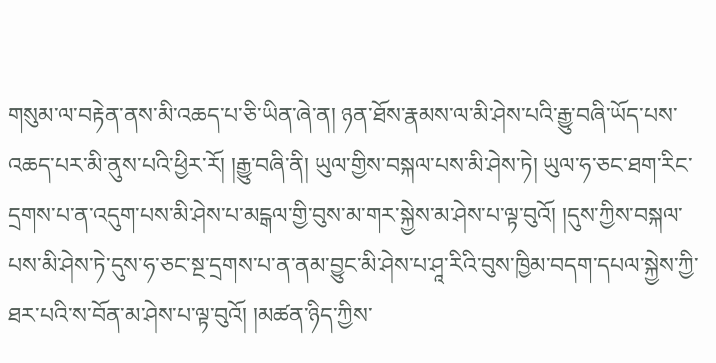གསུམ་ལ་བརྟེན་ནས་མི་འཆད་པ་ཅི་ཡིན་ཞེ་ན། ཉན་ཐོས་རྣམས་ལ་མི་ཤེས་པའི་རྒྱུ་བཞི་ཡོད་པས་འཆད་པར་མི་ནུས་པའི་ཕྱིར་རོ། །རྒྱུ་བཞི་ནི། ཡུལ་གྱིས་བསྐལ་པས་མི་ཤེས་ཏེ། ཡུལ་ཧ་ཅང་ཐག་རིང་དྲགས་པ་ན་འདུག་པས་མི་ཤེས་པ་མངྒལ་གྱི་བུས་མ་གར་སྐྱེས་མ་ཤེས་པ་ལྟ་བུའོ། །དུས་ཀྱིས་བསྐལ་པས་མི་ཤེས་ཏེ་དུས་ཧ་ཅང་སྔ་དྲགས་པ་ན་ནམ་བྱུང་མི་ཤེས་པ་ཤཱ་རིའི་བུས་ཁྱིམ་བདག་དཔལ་སྐྱེས་ཀྱི་ཐར་པའི་ས་བོན་མ་ཤེས་པ་ལྟ་བུའོ། །མཚན་ཉིད་ཀྱིས་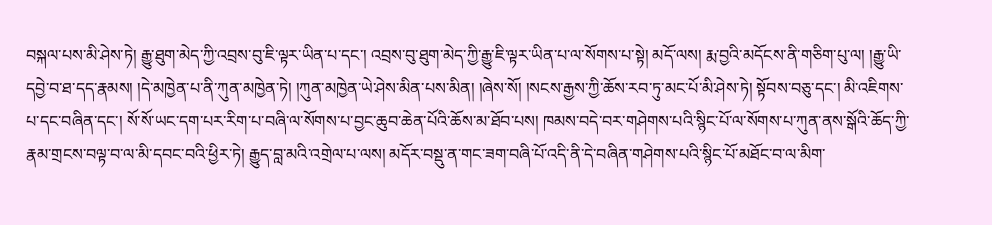བསྐལ་པས་མི་ཤེས་ཏེ། རྒྱུ་ཐུག་མེད་ཀྱི་འབྲས་བུ་ཇི་ལྟར་ཡིན་པ་དང་། འབྲས་བུ་ཐུག་མེད་ཀྱི་རྒྱུ་ཇི་ལྟར་ཡིན་པ་ལ་སོགས་པ་སྟེ། མདོ་ལས། རྨ་བྱའི་མདོངས་ནི་གཅིག་པུ་ལ། །རྒྱུ་ཡི་དབྱེ་བ་ཐ་དད་རྣམས། །དེ་མཁྱེན་པ་ནི་ཀུན་མཁྱེན་ཏེ། །ཀུན་མཁྱེན་ཡེ་ཤེས་མིན་པས་མིན། །ཞེས་སོ། །སངས་རྒྱས་ཀྱི་ཆོས་རབ་ཏུ་མང་པོ་མི་ཤེས་ཏེ། སྟོབས་བཅུ་དང་། མི་འཇིགས་པ་དང་བཞིན་དང་། སོ་སོ་ཡང་དག་པར་རིག་པ་བཞི་ལ་སོགས་པ་བྱང་ཆུབ་ཆེན་པོའི་ཆོས་མ་ཐོབ་པས། ཁམས་བདེ་བར་གཤེགས་པའི་སྙིང་པོ་ལ་སོགས་པ་ཀུན་ནས་སྒོའི་ཆོད་ཀྱི་རྣམ་གྲངས་བལྟ་བ་ལ་མི་དབང་བའི་ཕྱིར་ཏེ། རྒྱུད་བླ་མའི་འགྲེལ་པ་ལས། མདོར་བསྡུ་ན་གང་ཟག་བཞི་པོ་འདི་ནི་དེ་བཞིན་གཤེགས་པའི་སྙིང་པོ་མཐོང་བ་ལ་མིག་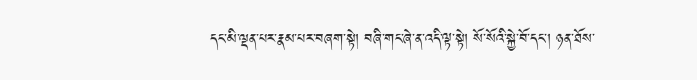དང་མི་ལྡན་པར་རྣམ་པར་བཞག་སྟེ། བཞི་གང་ཞེ་ན་འདི་ལྟ་སྟེ། སོ་སོའི་སྐྱེ་བོ་དང་། ཉན་ཐོས་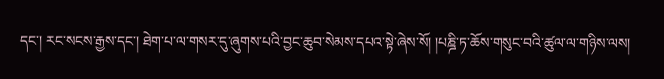དང་། རང་སངས་རྒྱས་དང་། ཐེག་པ་ལ་གསར་དུ་ཞུགས་པའི་བྱང་ཆུབ་སེམས་དཔའ་སྟེ་ཞེས་སོ། །པཎྜི་ཏ་ཆོས་གསུང་བའི་ཚུལ་ལ་གཉིས་ལས།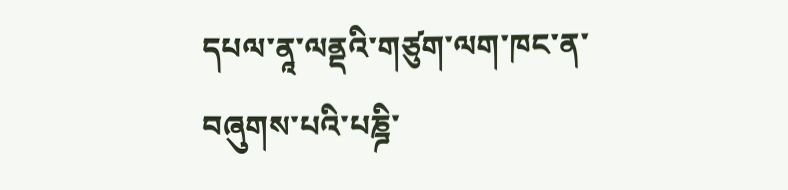དཔལ་ནཱ་ལནྡའི་གཙུག་ལག་ཁང་ན་བཞུགས་པའི་པཎྜི་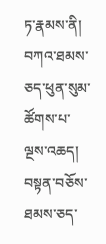ཏ་རྣམས་ནི། བཀའ་ཐམས་ཅད་ཕུན་སུམ་ཚོགས་པ་ལྔས་འཆད། བསྟན་བཅོས་ཐམས་ཅད་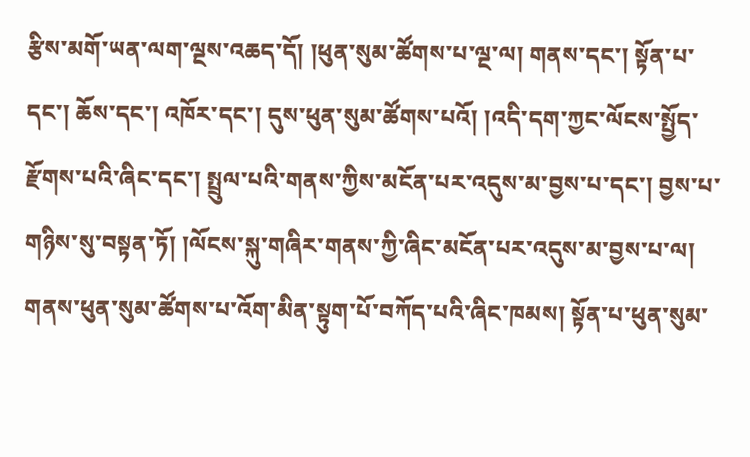རྩིས་མགོ་ཡན་ལག་ལྔས་འཆད་དོ། །ཕུན་སུམ་ཚོགས་པ་ལྔ་ལ། གནས་དང་། སྟོན་པ་དང་། ཆོས་དང་། འཁོར་དང་། དུས་ཕུན་སུམ་ཚོགས་པའོ། །འདི་དག་ཀྱང་ལོངས་སྤྱོད་རྫོགས་པའི་ཞིང་དང་། སྤྲུལ་པའི་གནས་ཀྱིས་མངོན་པར་འདུས་མ་བྱས་པ་དང་། བྱས་པ་གཉིས་སུ་བསྟན་ཏོ། །ལོངས་སྐུ་གཞིར་གནས་ཀྱི་ཞིང་མངོན་པར་འདུས་མ་བྱས་པ་ལ། གནས་ཕུན་སུམ་ཚོགས་པ་འོག་མིན་སྟུག་པོ་བཀོད་པའི་ཞིང་ཁམས། སྟོན་པ་ཕུན་སུམ་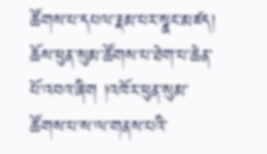ཚོགས་པ་དཔལ་རྣམ་པར་སྣང་མཛད། ཆོས་ཕུན་སུམ་ཚོགས་པ་ཐེག་པ་ཆེན་པོ་འབའ་ཞིག །འཁོར་ཕུན་སུམ་ཚོགས་པ་ས་ལ་གནས་པའི་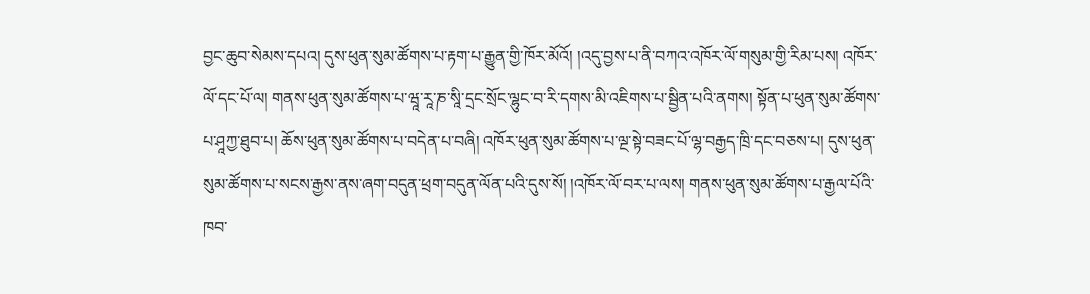བྱང་ཆུབ་སེམས་དཔའ། དུས་ཕུན་སུམ་ཚོགས་པ་རྟག་པ་རྒྱུན་གྱི་ཁོར་མོའོ། །འདུ་བྱས་པ་ནི་བཀའ་འཁོར་ལོ་གསུམ་གྱི་རིམ་པས། འཁོར་ལོ་དང་པོ་ལ། གནས་ཕུན་སུམ་ཚོགས་པ་ཝཱ་རཱ་ཎ་སཱི་དྲང་སྲོང་ལྷུང་བ་རི་དགས་མི་འཇིགས་པ་སྦྱིན་པའི་ནགས། སྟོན་པ་ཕུན་སུམ་ཚོགས་པ་ཤཱཀྱ་ཐུབ་པ། ཆོས་ཕུན་སུམ་ཚོགས་པ་བདེན་པ་བཞི། འཁོར་ཕུན་སུམ་ཚོགས་པ་ལྔ་སྟེ་བཟང་པོ་ལྷ་བརྒྱད་ཁྲི་དང་བཅས་པ། དུས་ཕུན་སུམ་ཚོགས་པ་སངས་རྒྱས་ནས་ཞག་བདུན་ཕྲག་བདུན་ལོན་པའི་དུས་སོ། །འཁོར་ལོ་བར་པ་ལས། གནས་ཕུན་སུམ་ཚོགས་པ་རྒྱལ་པོའི་ཁབ་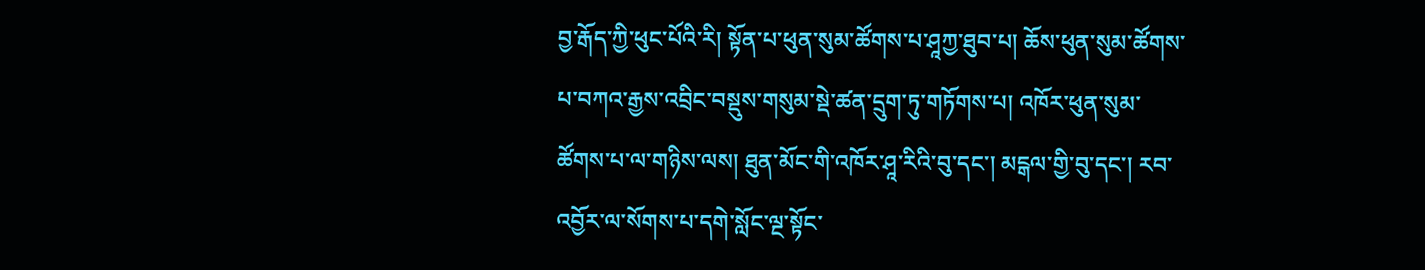བྱ་རྒོད་ཀྱི་ཕུང་པོའི་རི། སྟོན་པ་ཕུན་སུམ་ཚོགས་པ་ཤཱཀྱ་ཐུབ་པ། ཆོས་ཕུན་སུམ་ཚོགས་པ་བཀའ་རྒྱས་འབྲིང་བསྡུས་གསུམ་སྡེ་ཚན་དྲུག་ཏུ་གཏོགས་པ། འཁོར་ཕུན་སུམ་ཚོགས་པ་ལ་གཉིས་ལས། ཐུན་མོང་གི་འཁོར་ཤཱ་རིའི་བུ་དང་། མངྒལ་གྱི་བུ་དང་། རབ་འབྱོར་ལ་སོགས་པ་དགེ་སློང་ལྔ་སྟོང་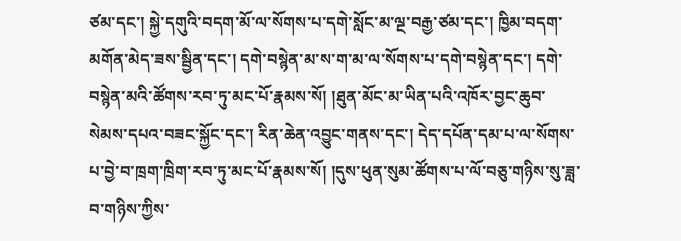ཙམ་དང་། སྐྱེ་དགུའི་བདག་མོ་ལ་སོགས་པ་དགེ་སློང་མ་ལྔ་བརྒྱ་ཙམ་དང་། ཁྱིམ་བདག་མགོན་མེད་ཟས་སྦྱིན་དང་། དགེ་བསྙེན་མ་ས་ག་མ་ལ་སོགས་པ་དགེ་བསྙེན་དང་། དགེ་བསྙེན་མའི་ཚོགས་རབ་ཏུ་མང་པོ་རྣམས་སོ། །ཐུན་མོང་མ་ཡིན་པའི་འཁོར་བྱང་ཆུབ་སེམས་དཔའ་བཟང་སྐྱོང་དང་། རིན་ཆེན་འབྱུང་གནས་དང་། དེད་དཔོན་དམ་པ་ལ་སོགས་པ་བྱེ་བ་ཁྲག་ཁྲིག་རབ་ཏུ་མང་པོ་རྣམས་སོ། །དུས་ཕུན་སུམ་ཚོགས་པ་ལོ་བཅུ་གཉིས་སུ་ཟླ་བ་གཉིས་ཀྱིས་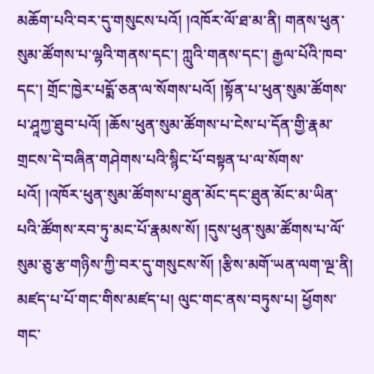མཆོག་པའི་བར་དུ་གསུངས་པའོ། །འཁོར་ལོ་ཐ་མ་ནི། གནས་ཕུན་སུམ་ཚོགས་པ་ལྷའི་གནས་དང་། ཀླུའི་གནས་དང་། རྒྱལ་པོའི་ཁབ་དང་། གྲོང་ཁྱེར་པདྨོ་ཅན་ལ་སོགས་པའོ། །སྟོན་པ་ཕུན་སུམ་ཚོགས་པ་ཤཱཀྱ་ཐུབ་པའོ། །ཆོས་ཕུན་སུམ་ཚོགས་པ་ངེས་པ་དོན་གྱི་རྣམ་གྲངས་དེ་བཞིན་གཤེགས་པའི་སྙིང་པོ་བསྟན་པ་ལ་སོགས་པའོ། །འཁོར་ཕུན་སུམ་ཚོགས་པ་ཐུན་མོང་དང་ཐུན་མོང་མ་ཡིན་པའི་ཚོགས་རབ་ཏུ་མང་པོ་རྣམས་སོ། །དུས་ཕུན་སུམ་ཚོགས་པ་ལོ་སུམ་ཅུ་རྩ་གཉིས་ཀྱི་བར་དུ་གསུངས་སོ། །རྩིས་མགོ་ཡན་ལག་ལྔ་ནི། མཛད་པ་པོ་གང་གིས་མཛད་པ། ལུང་གང་ནས་བཏུས་པ། ཕྱོགས་གང་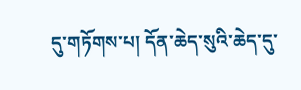དུ་གཏོགས་པ། དོན་ཆེད་སུའི་ཆེད་དུ་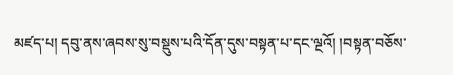མཛད་པ། དབུ་ནས་ཞབས་སུ་བསྡུས་པའི་དོན་དུས་བསྟན་པ་དང་ལྔའོ། །བསྟན་བཅོས་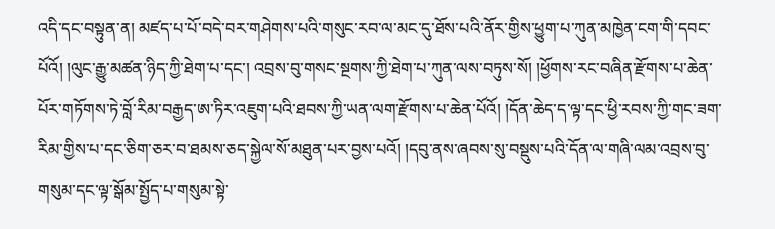འདི་དང་བསྟུན་ན། མཛད་པ་པོ་བདེ་བར་གཤེགས་པའི་གསུང་རབ་ལ་མང་དུ་ཐོས་པའི་ནོར་གྱིས་ཕྱུག་པ་ཀུན་མཁྱེན་ངག་གི་དབང་པོའོ། །ལུང་རྒྱུ་མཚན་ཉིད་ཀྱི་ཐེག་པ་དང་། འབྲས་བུ་གསང་སྔགས་ཀྱི་ཐེག་པ་ཀུན་ལས་བཏུས་སོ། །ཕྱོགས་རང་བཞིན་རྫོགས་པ་ཆེན་པོར་གཏོགས་ཏེ་བློ་རིམ་བརྒྱད་ཨ་ཏིར་འཇུག་པའི་ཐབས་ཀྱི་ཡན་ལག་རྫོགས་པ་ཆེན་པོའོ། །དོན་ཆེད་ད་ལྟ་དང་ཕྱི་རབས་ཀྱི་གང་ཟག་རིམ་གྱིས་པ་དང་ཅིག་ཅར་བ་ཐམས་ཅད་སྐྱེལ་སོ་མཐུན་པར་བྱས་པའོ། །དབུ་ནས་ཞབས་སུ་བསྡུས་པའི་དོན་ལ་གཞི་ལམ་འབྲས་བུ་གསུམ་དང་ལྟ་སྒོམ་སྤྱོད་པ་གསུམ་སྟེ་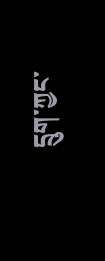དྲུག་ཀྱང་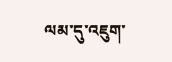ལམ་དུ་འཇུག་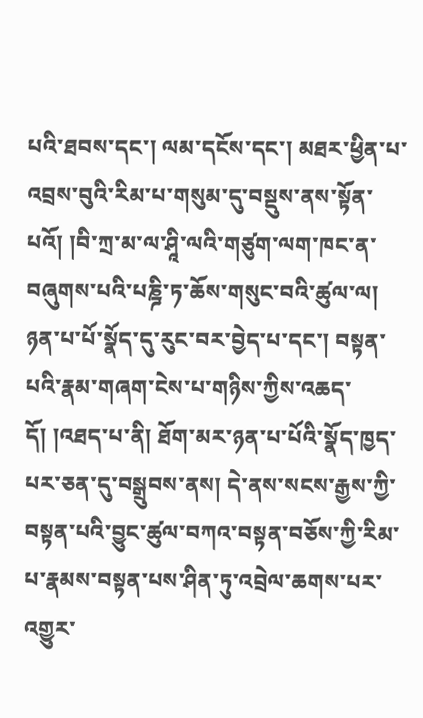པའི་ཐབས་དང་། ལམ་དངོས་དང་། མཐར་ཕྱིན་པ་འབྲས་བུའི་རིམ་པ་གསུམ་དུ་བསྡུས་ནས་སྟོན་པའོ། །བི་ཀྲ་མ་ལ་ཤཱི་ལའི་གཙུག་ལག་ཁང་ན་བཞུགས་པའི་པཎྜི་ཏ་ཆོས་གསུང་བའི་ཚུལ་ལ། ཉན་པ་པོ་སྣོད་དུ་རུང་བར་བྱེད་པ་དང་། བསྟན་པའི་རྣམ་གཞག་ངེས་པ་གཉིས་ཀྱིས་འཆད་དོ། །འཐད་པ་ནི། ཐོག་མར་ཉན་པ་པོའི་སྣོད་ཁྱད་པར་ཅན་དུ་བསྒྲུབས་ནས། དེ་ནས་སངས་རྒྱས་ཀྱི་བསྟན་པའི་བྱུང་ཚུལ་བཀའ་བསྟན་བཅོས་ཀྱི་རིམ་པ་རྣམས་བསྟན་པས་ཤིན་ཏུ་འབྲེལ་ཆགས་པར་འགྱུར་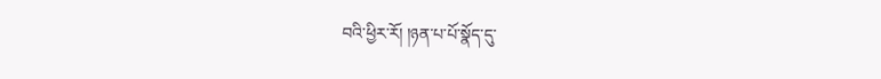བའི་ཕྱིར་རོ། །ཉན་པ་པོ་སྣོད་དུ་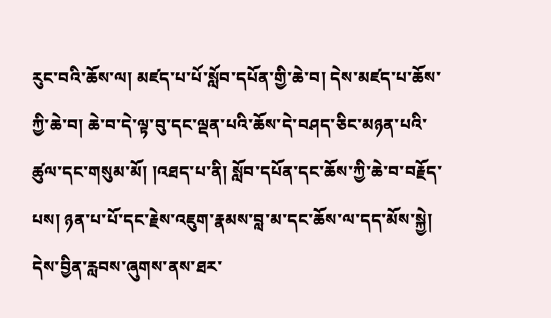རུང་བའི་ཆོས་ལ། མཛད་པ་པོ་སློབ་དཔོན་གྱི་ཆེ་བ། དེས་མཛད་པ་ཆོས་ཀྱི་ཆེ་བ། ཆེ་བ་དེ་ལྟ་བུ་དང་ལྡན་པའི་ཆོས་དེ་བཤད་ཅིང་མཉན་པའི་ཚུལ་དང་གསུམ་མོ། །འཐད་པ་ནི། སློབ་དཔོན་དང་ཆོས་ཀྱི་ཆེ་བ་བརྗོད་པས། ཉན་པ་པོ་དང་རྗེས་འཇུག་རྣམས་བླ་མ་དང་ཆོས་ལ་དད་མོས་སྐྱེ། དེས་བྱིན་རླབས་ཞུགས་ནས་ཐར་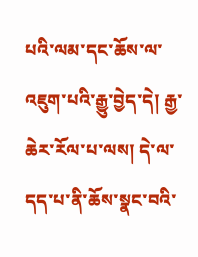པའི་ལམ་དང་ཆོས་ལ་འཇུག་པའི་རྒྱུ་བྱེད་དེ། རྒྱ་ཆེར་རོལ་པ་ལས། དེ་ལ་དད་པ་ནི་ཆོས་སྣང་བའི་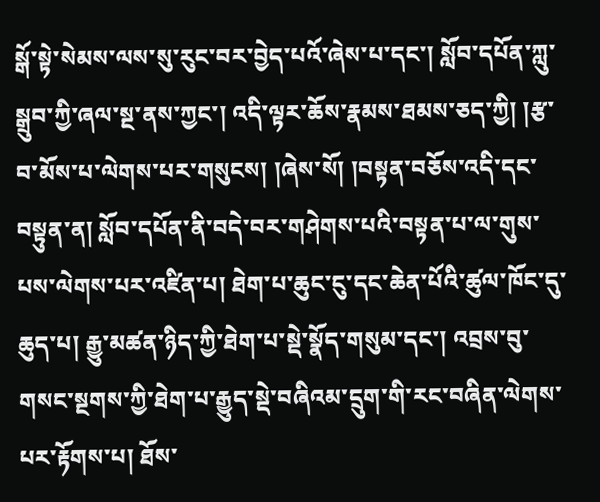སྒོ་སྟེ་སེམས་ལས་སུ་རུང་བར་བྱེད་པའོ་ཞེས་པ་དང་། སློབ་དཔོན་ཀླུ་སྒྲུབ་ཀྱི་ཞལ་སྔ་ནས་ཀྱང་། འདི་ལྟར་ཆོས་རྣམས་ཐམས་ཅད་ཀྱི། །རྩ་བ་མོས་པ་ལེགས་པར་གསུངས། །ཞེས་སོ། །བསྟན་བཅོས་འདི་དང་བསྟུན་ན། སློབ་དཔོན་ནི་བདེ་བར་གཤེགས་པའི་བསྟན་པ་ལ་གུས་པས་ལེགས་པར་འཛིན་པ། ཐེག་པ་ཆུང་ངུ་དང་ཆེན་པོའི་ཚུལ་ཁོང་དུ་ཆུད་པ། རྒྱུ་མཚན་ཉིད་ཀྱི་ཐེག་པ་སྡེ་སྣོད་གསུམ་དང་། འབྲས་བུ་གསང་སྔགས་ཀྱི་ཐེག་པ་རྒྱུད་སྡེ་བཞིའམ་དྲུག་གི་རང་བཞིན་ལེགས་པར་རྟོགས་པ། ཐོས་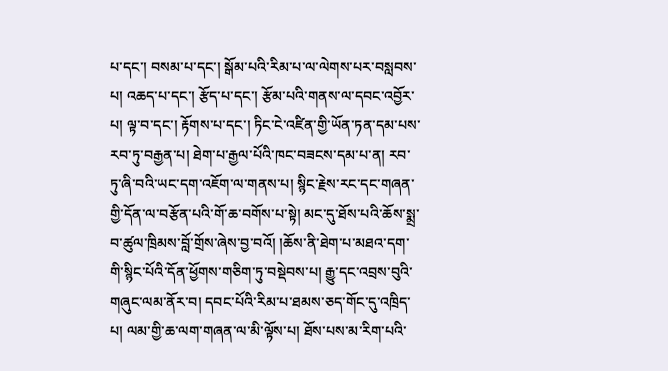པ་དང་། བསམ་པ་དང་། སྒོམ་པའི་རིམ་པ་ལ་ལེགས་པར་བསླབས་པ། འཆད་པ་དང་། རྩོད་པ་དང་། རྩོམ་པའི་གནས་ལ་དབང་འབྱོར་པ། ལྟ་བ་དང་། རྟོགས་པ་དང་། ཏིང་ངེ་འཛིན་གྱི་ཡོན་ཏན་དམ་པས་རབ་ཏུ་བརྒྱན་པ། ཐེག་པ་རྒྱལ་པོའི་ཁང་བཟངས་དམ་པ་ན། རབ་ཏུ་ཞི་བའི་ཡང་དག་འཇོག་ལ་གནས་པ། སྙིང་རྗེས་རང་དང་གཞན་གྱི་དོན་ལ་བརྩོན་པའི་གོ་ཆ་བགོས་པ་སྟེ། མང་དུ་ཐོས་པའི་ཆོས་སྨྲ་བ་ཚུལ་ཁྲིམས་བློ་གྲོས་ཞེས་བྱ་བའོ། །ཆོས་ནི་ཐེག་པ་མཐའ་དག་གི་སྙིང་པོའི་དོན་ཕྱོགས་གཅིག་ཏུ་བསྡེབས་པ། རྒྱུ་དང་འབྲས་བུའི་གཞུང་ལམ་ནོར་བ། དབང་པོའི་རིམ་པ་ཐམས་ཅད་གོང་དུ་འཁྲིད་པ། ལམ་གྱི་ཆ་ལག་གཞན་ལ་མི་ལྟོས་པ། ཐོས་པས་མ་རིག་པའི་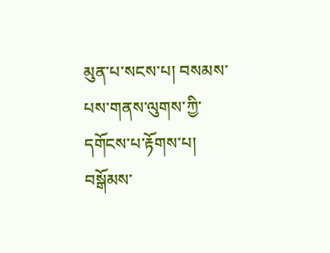མུན་པ་སངས་པ། བསམས་པས་གནས་ལུགས་ཀྱི་དགོངས་པ་རྟོགས་པ། བསྒོམས་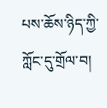པས་ཆོས་ཉིད་ཀྱི་ཀློང་དུ་གྲོལ་བ།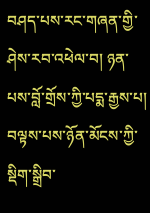བཤད་པས་རང་གཞན་གྱི་ཤེས་རབ་འཕེལ་བ། ཉན་པས་བློ་གྲོས་ཀྱི་པདྨ་རྒྱས་པ། བལྟས་པས་ཉོན་མོངས་ཀྱི་སྡིག་སྒྲིབ་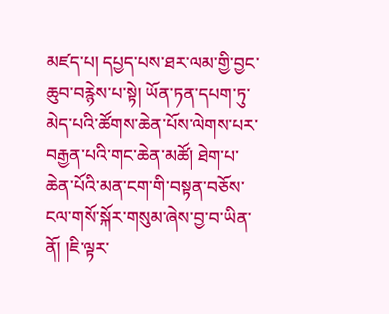མཛད་པ། དཔྱད་པས་ཐར་ལམ་གྱི་བྱང་ཆུབ་བརྙེས་པ་སྟེ། ཡོན་ཏན་དཔག་ཏུ་མེད་པའི་ཚོགས་ཆེན་པོས་ལེགས་པར་བརྒྱན་པའི་གང་ཆེན་མཚོ། ཐེག་པ་ཆེན་པོའི་མན་ངག་གི་བསྟན་བཅོས་ངལ་གསོ་སྐོར་གསུམ་ཞེས་བྱ་བ་ཡིན་ནོ། །ཇི་ལྟར་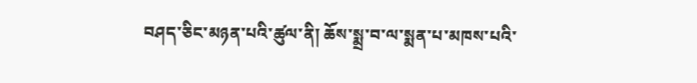བཤད་ཅིང་མཉན་པའི་ཚུལ་ནི། ཆོས་སྨྲ་བ་ལ་སྨན་པ་མཁས་པའི་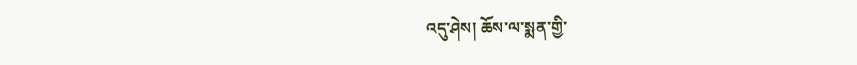འདུ་ཤེས། ཆོས་ལ་སྨན་གྱི་